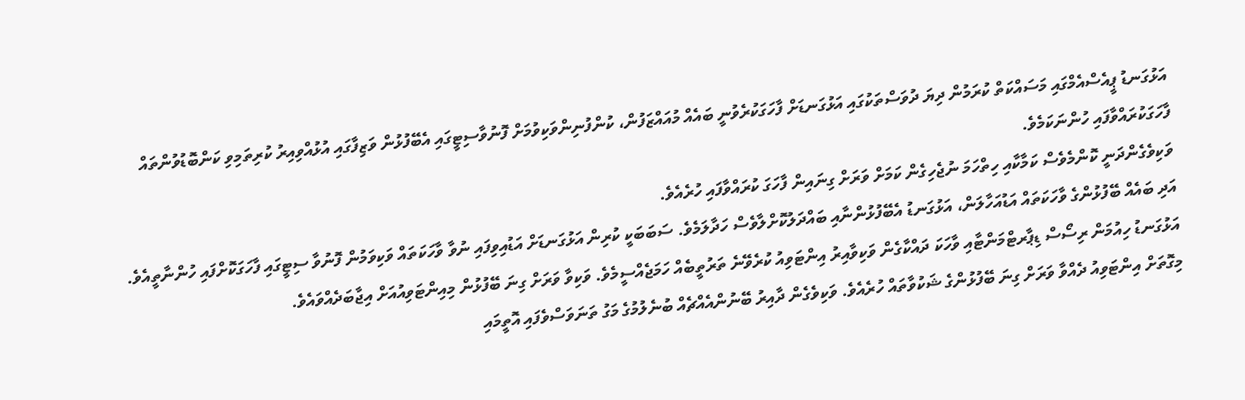އަޅުގަނޑު ޕީއެސްއެމްގައި މަސައްކަތް ކުރަމުން ދިޔަ ދުވަސްތަކުގައި އަޅުގަނޑަށް ފާހަގަކުރެވުނީ ބައެއް މުއައްޒަފުން، ކުންފުނިންވަކިވުމަށް ފޮނުވާސިޓީގައި އެބޭފުޅުން ވަޒިފާގައި އުޅުއްވިއިރު ކުރިތަމިވި ކަންބޮޑުވުންތައް ފާހަގަކުރައްވާފައި ހުންނަކަމެވެ.
ވަކިވެގެންދަނީ ކޮންމެވެސް ކަމާކާއި ހިތްހަމަ ނުޖެހިގެން ކަމަށް ވަރަށް ގިނައިން ފާހަގަ ކުރައްވާފައި ހުރެއެވެ.
އަދި ބައެއް ބޭފުޅުންގެ ވާހަކަތައް އަޑުއަހާލަން، އަޅުގަނޑު އެބޭފުޅުންނާއި ބައްދަލުކޮށްލާވެސް ހަދާލަމެވެ. ސަބަބަކީ ކުރިން އަޅުގަނޑަށް އަޑުއިވިފައި ނުވާ ވާހަކަތައް ވަކިވަމުން ފޮނުވާ ސިޓީގައި ފާހަގަކޮށްފައި ހުންނާތީއެވެ.
އަޅުގަނޑު ހިއުމަން ރިސޯސް ޑިޕާރޓްމަންޓާއި ވާހަކަ ދައްކާގެން ވަކިވާއިރު އިންޓަވިއު ކުރެވޭނެ ތަރުތީބެއް ހަމަޖެއްސީމެވެ. ވަކިވާ ވަރަށް ގިނަ ބޭފުޅުން މިއިންޓަވިއުއަށް އިޖާބަދެއްވައެވެ.
މިގޮތަށް އިންޓަވިއު ދެއްވާ ވަރަށް ގިނަ ބޭފުޅުންގެ ޝަކުވާތައް ހުރެއެވެ. ވަކިވެގެން ދާއިރު ބޭނުންއެއްޗެއް ބުނެލުމުގެ މަގު ތަނަވަސްވެފައި އޮތީމައި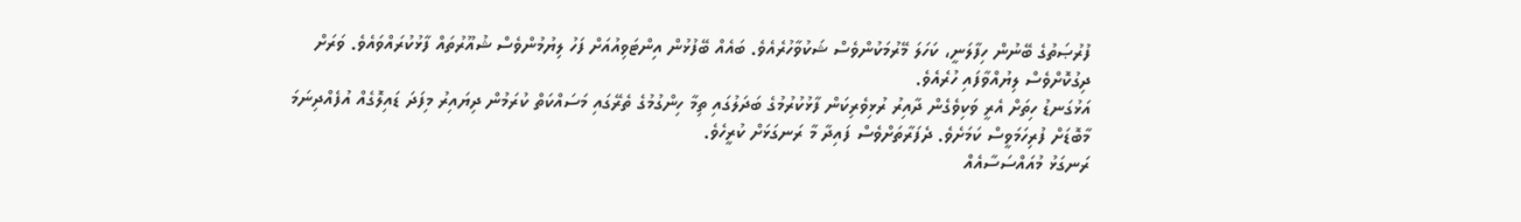ފުރުޞަތުގެ ބޭނުން ހިފާލަނީ، ކަހަލަ މޭރުމަކުންވެސް ޝަކުވާހުރެއެވެ. ބައެއް ބޭފުޅުން އިންޓަވިއުއަށް ފަހު ލިޔުމުންވެސް ޝުއޫރުތައް ފާޅުކުރައްވައެވެ. ވަރަށް ދިގުކޮށްވެސް ލިޔުއްވާފައި ހުރެއެވެ.
އަޅުގަނޑު ހިތަށް އެރީ ވަކިވެގެން ދާއިރު ރުޅިވެރިކަން ފާޅުކުރުމުގެ ބަދަލުގައި ތިމާ ހިންގުމުގެ ތެރޭގައި މަސައްކަތް ކުރަމުން ދިޔައިރު މިފަދަ ޑައިލޮގެއް އުފެއްދިނަމަ މާބޮޑަށް ފުރިހަމަވީސް ކަމަށެވެ. ދެފަރާތަށްވެސް ފައިދާ މާ ރަނގަޅަށް ކުރީހެވެ.
ރަނގަޅު މުއައްސަސާއެއް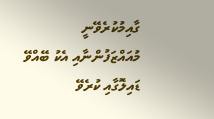ގާއިމުކުރެވޭނީ މުއައްޒަފުންނާއި އެކު ބޭއްވޭ ޑައިލޮގާއި ކުރެވޭ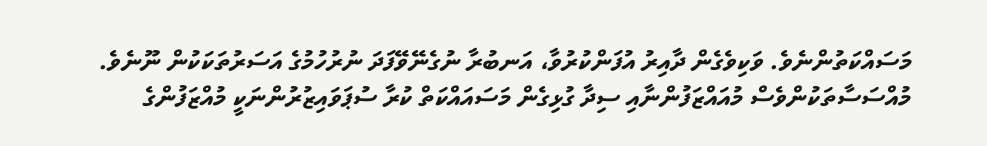މަސައްކަތުންނެވެ. ވަކިވެގެން ދާއިރު އުފަންކުރުވާ، އަނބުރާ ނުގެނޭވޭފަދަ ނުރުހުމުގެ އަސަރުތަކަކުން ނޫނެވެ.
މުއްސަސާތަކުންވެސް މުއައްޒަފުންނާއި ސިދާ ގުޅިގެން މަސައައްކަތް ކުރާ ސުޕަވައިޒުރުންނަކީ މުއްޒަފުންގެ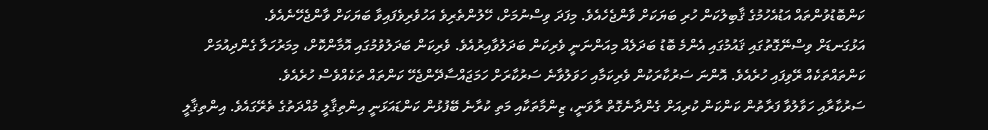ކަންބޮޑުވުންތައް އަޑުއެހުމުގެ ޤާބިލުކަން ހުރި ބަޔަކަށް ވާންޖެހެއެވެ. މިފަދަ ވިސްނުމަށް، ހޭލުންތެރިވެ އަހުވެރިވެފައިވާ ބަޔަކަށް ވާންޖެހޭނެއެވެ.
އަޅުގަނޑަށް ވިސްނޭގޮތުގައި ޤައުމުގައި އެންމެ ބޮޑު ބަދަލެއް މިއަންނަނީ ވެރިކަން ބަދަލުވާއިރުއެވެ. ވެރިކަން ބަދަލުވުމުގައި އޮމާންކޮށް، މިމަރުހަލާ ގެންދިއުމަށް ކަންތައްތަކެއް ރޭވިފައި ހުރެއެވެ. އޮންނަ ސަރުކާރަކުން ވެރިކަމާއި ހަވަލުވާނެ ސަރުކާރަށް ހަމަޖައްސާދޭންޖެހޭ ކަންތައް ތަކެއްވެސް ހުރެއެވެ.
ސަރުކާރާއި ހަވާލުވާ ފަރާތުން ކަންކަން ކުރިއަށް ގެންދާނެގޮތް ރާވަނީ، ޒިންމާތަކާއި މަތި ކުރާނެ ބޭފުޅުން ކަންޑައަޅަނީ އިންތިޤާލީ މުއްދަތުގެ ތެރޭގައެވެ. އިންތިޤާލީ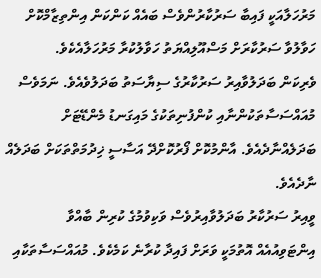މަރުހަލާއަކީ ފައިބާ ސަރުކާރުންވެސް ބައެއް ކަންކަން އިންތިޒާމްކޮށް ހަވާލުވާ ސަރުކާރަށް މަސްއޫލިއްޔަތު ހަވާލުކުރާ މަރުހަލާއެކެވެ.
ވެރިކަން ބަދަލުވާއިރު ސަރުކާރުގެ ސިޔާސަތު ބަދަލުވެއެވެ. ނަމަވެސް މުއައްސަސާތަކުންނާއި ކުންފުނިތަކުގެ މައިގަނޑު މެންޑޭޓަށް ބަދަލެއްނާދެއެވެ. އާންމުކޮށް ފޯރުކޮށްދޭ އަސާސީ ޚިދުމަތްތަކަށް ބަދަލެއް ނާދެއެވެ.
ވީއިރު ސަރުކާރު ބަދަލުވާއިރުވެސް ވަކިވުމުގެ ކުރިން ބާއްވާ އިންޓަވިއުއެއް އޮތުމަކީ ވަރަށް ފައިދާ ކުރާނެ ކަމެކެވެ. މުއައްސަސާތަކާއި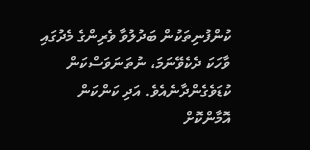ކުންފުނިތަކުން ބަދުލުވާ ވެރިންގެ މެދުގައި ވާހަކަ ދެކެވޭނަމަ، ނުތަނަވަސްކަން ކުޑަވެގެންދާނެއެވެ. އަދި ކަންކަން އޮމާންކޮށް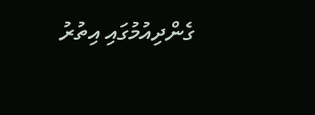ގެންދިއުމުގައި އިތުރު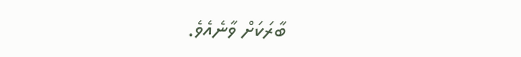ބާރަކަށް ވާނެއެވެ.